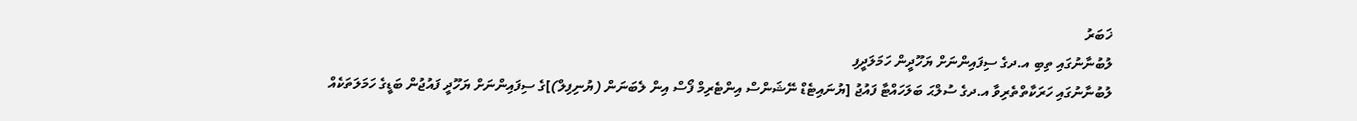ޚަބަރު
ލުބުނާނުގައި ތިބި އ.ދގެ ސިފައިންނަށް ޔަހޫދީން ހަމަލަދީފި
ލުބުނާނުގައި ހަރަކާތްތެރިވާ އ.ދގެ ސުލްޙަ ބަލަހައްޓާ ފައުޖު [ޔުނައިޓެޑް ނޭޝަންސް އިންޓެރިމް ފޯސް އިން ލެބަނަން (ޔުނިފިލް)]ގެ ސިފައިންނަށް ޔަހޫދީ ފައުޖުން ބަޑީގެ ހަމަލަތަކެއް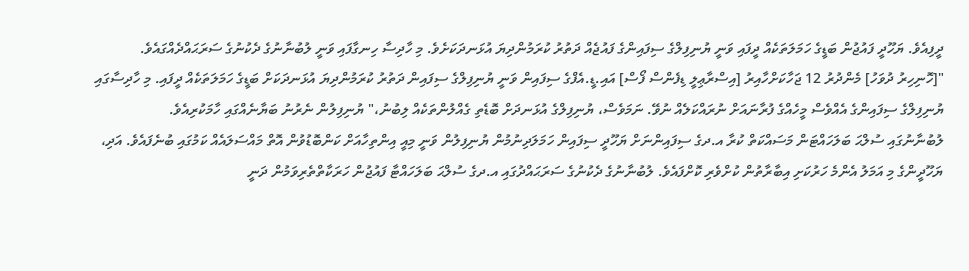ދީފިއެވެ. ޔަހޫދީ ފައުޖުން ބަޑީގެ ހަމަލަތަކެއް ދީފައި ވަނީ ޔުނިފިލްގެ ސިފައިންގެ ފައުޖެއް ދަތުރު ކުރަމުންދިޔަ އުޅަނދަކަށެވެ. މި ހާދިސާ ހިނގާފައި ވަނީ ލުބުނާނުގެ ދެކުނުގެ ސަރަޙައްދެއްގައެވެ.
"[ހޮނިހިރު ދުވަހު] މެންދުރު 12 ޖަހާކަށްހާއިރު [އިސްރާޢިލީ ޑިފެންސް ފޯސް] އައި.ޑީ.އެފްގެ ސިފައިން ވަނީ ޔުނިފިލްގެ ސިފައިން ދަތުރު ކުރަމުންދިޔަ އުޅަނދަކަށް ބަޑީގެ ހަމަލަތަކެއް ދީފައި. މި ހާދިސާގައި ޔުނިފިލްގެ ސިފައިންގެ އެއްވެސް މީހެއްގެ ފުރާނައަށް ނުރައްކަލެއް ނުވޭ. ނަމަވެސް، ޔުނިފިލްގެ އުޅަނދަށް ބޮޑެތި ގެއްލުންތަކެއް ލިބުނު،" ޔުނިފިލުން ނެރުނު ބަޔާނެއްގައި ހާމަކުރިއެވެ.
ލުބުނާނުގައި ސުލްޙަ ބަލަހައްޓަން މަސައްކަތް ކުރާ އ.ދގެ ސިފައިންނަށް ޔަހޫދީ ސިފައިން ހަމަލަދިނުމުން ޔުނިފިލުން ވަނީ މިއީ އިންތިހާއަށް ކަންބޮޑުވުން އޮތް މައްސަލައެއް ކަމުގައި ބުނެފައެވެ. އަދި، ޔަހޫދީންގެ މި އަމަލު އެންމެ ހަރުކަށި އިބާރާތުން ކުށްވެރި ކޮށްފައެވެ. ލުބުނާނުގެ ދެކުނުގެ ސަރަޙައްދުގައި އ.ދގެ ސުލްޙަ ބަލަހައްޓާ ފައުޖުން ހަރަކާތްތެރިވަމުން ދަނީ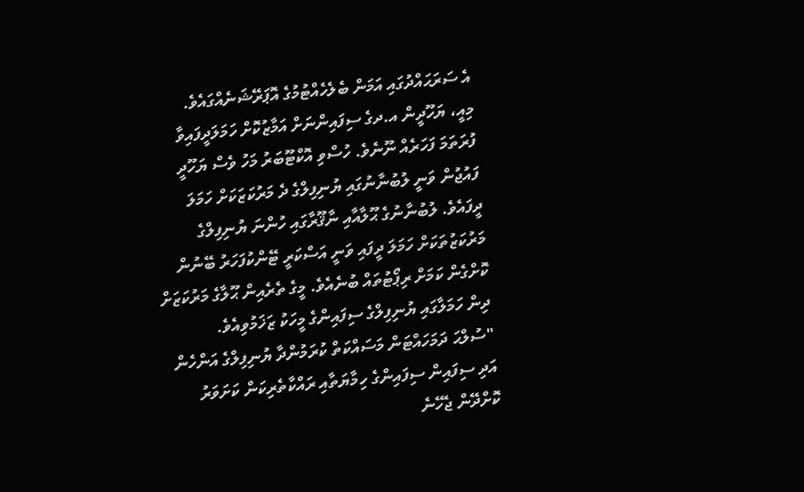އެ ސަރަޙައްދުގައި އަމަން ބެލެހެއްޓުމުގެ އޮޕަރޭޝަނެއްގައެވެ.
މިއީ، ޔަހޫދީން އ.ދގެ ސިފައިންނަށް އަމާޒުކޮށް ހަމަލަދީފައިވާ ފުރަތަމަ ފަހަރެއް ނޫނެވެ. ހުސްވި އޮކްޓޫބަރު މަހު ވެސް ޔަހޫދީ ފައުޖުން ވަނީ ލުބުނާނުގައި ޔުނިފިލްގެ ދެ މަރުކަޒަކަށް ހަމަލަ ދީފައެވެ. ލުބުނާނުގެ ޙޫލާއާއި ނާޤޫރާގައި ހުންނަ ޔުނިފިލްގެ މަރުކަޒުތަކަށް ހަމަލަ ދީފައި ވަނީ އަސްކަރީ ޓޭންކުފަހަރު ބޭނުން ކޮށްގެން ކަމަށް ރިޕޯޓުތައް ބުނެއެވެ. މީގެ ތެރެއިން ޙޫލާގެ މަރުކަޒަށް ދިން ހަމަލާގައި ޔުނިފިލްގެ ސިފައިންގެ މީހަކު ޒަޚަމުވިއެވެ.
"ސުލްޙަ ދަމަހައްޓަން މަސައްކަތް ކުރަމުންދާ ޔުނިފިލްގެ އަންހެން އަދި ސިފައިން ސިފައިންގެ ހިމާޔަތާއި ރައްކާތެރިކަން ކަށަވަރު ކޮށްދޭން ޖެހޭނެ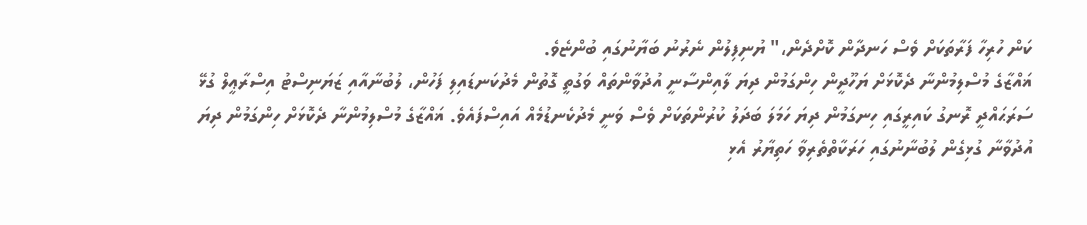ކަން ހުރިހާ ފަރާތަކަށް ވެސް ހަނދާން ކޮށްދެން،" ޔުނިފިލުން ނެރުނު ބަޔާނުގައި ބުންޏެވެ.
ޣައްޒާގެ މުސްލިމުންނާ ދެކޮޅަށް ޔަހޫދީން ހިންގަމުން ދިޔަ ލާއިންސާނީ އުދުވާންތައް ވަގުތީ ގޮތުން މެދުކަނޑައިލި ފަހުން، ލުބުނާއާއި ޒަޔަނިސްޓު އިސްރާޢީލް ގުޅޭ ސަރަޙައްދީ ރޮނގު ކައިރީގައި ހިނގަމުން ދިޔަ ހަމަލަ ބަދަލު ކުރުންތަކަށް ވެސް ވަނީ މެދުކެނޑުމެއް އައިސްފައެވެ. ޣައްޒާގެ މުސްލިމުންނާ ދެކޮޅަށް ހިންގަމުން ދިޔަ އުދުވާނާ ގުޅިގެން ލުބުނާނުގައި ހަރަކާތްތެރިވާ ހަތިޔާރު އެޅި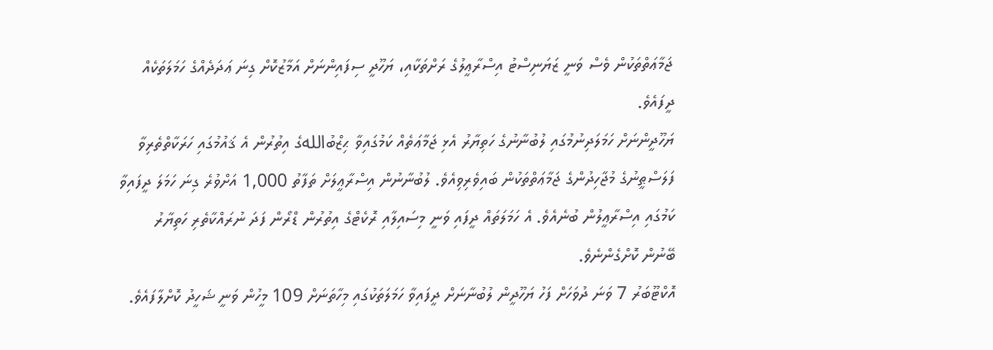ޖަމާޢަތްތަކުން ވެސް ވަނީ ޒަޔަނިސްޓު އިސްރާޢީލުގެ ރަށްތަކާއި، ޔަހޫދީ ސިފައިންނަށް އަމާޒުކޮށް ގިނަ ޢަދަދެއްގެ ހަމަލަތަކެއް ދީފައެވެ.
ޔަހޫދީންނަށް ހަމަލަދިނުމުގައި ލުބުނާނުގެ ހަތިޔާރު އެޅި ޖަމާޢަތެއް ކަމުގައިވާ ޙިޒްބުاللهގެ އިތުރުން އެ ޤައުމުގައި ހަރަކާތްތެރިވާ ފަލަސްޠީނުގެ މުޖާހިދުންގެ ޖަމާޢަތްތަކުން ބައިވެރިވިއެވެ. ލުބުނާނުން އިސްރާޢީލަށް ތަފާތު 1,000 އަށްވުރެ ގިނަ ހަމަލަ ދީފައިވާ ކަމުގައި އިސްރާޢީލުން ބުނެއެވެ. އެ ހަމަލަތައް ދީފައި ވަނީ މިސައިލާއި ރޮކެޓްގެ އިތުރުން ޑްރޯން ފަދަ ނުރައްކާތެރި ހަތިޔާރު ބޭނުން ކޮށްގެންނެވެ.
އޮކްޓޫބަރު 7 ވަނަ ދުވަހަށް ފަހު ޔަހޫދީން ލުބުނާނަށް ދީފައިވާ ހަމަލަތަކުގައި މިހާތަނަށް 109 މީހުން ވަނީ ޝަހީދު ކޮށްލާފައެވެ.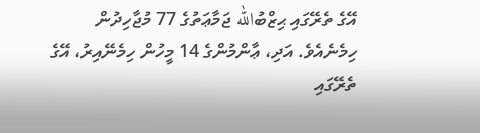އޭގެ ތެރޭގައި ޙިޒްބުالله ޖަމާޢަތުގެ 77 މުޖާހިދުން ހިމެނެއެވެ. އަދި، ޢާންމުންގެ 14 މީހުން ހިމެނޭއިރު، އޭގެ ތެރޭގައި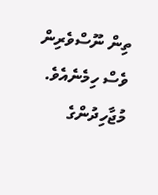ތިން ނޫސްވެރިން ވެސް ހިމެނެއެވެ. މުޖާހިދުންގެ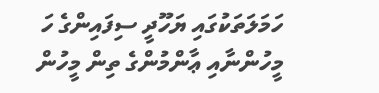ހަމަލަތަކުގައި ޔަހޫދީ ސިފައިންގެ ހަ މީހުންނާއި ޢާންމުންގެ ތިން މީހުން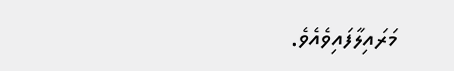މަރައިލާފައިވެއެވެ.